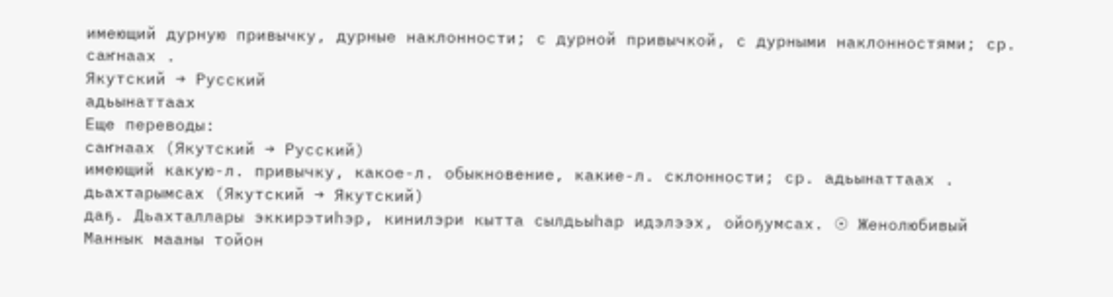имеющий дурную привычку, дурные наклонности; с дурной привычкой, с дурными наклонностями; ср. саҥнаах .
Якутский → Русский
адьынаттаах
Еще переводы:
саҥнаах (Якутский → Русский)
имеющий какую-л. привычку, какое-л. обыкновение, какие-л. склонности; ср. адьынаттаах .
дьахтарымсах (Якутский → Якутский)
даҕ. Дьахталлары эккирэтиһэр, кинилэри кытта сылдьыһар идэлээх, ойоҕумсах. ☉ Женолюбивый
Маннык мааны тойон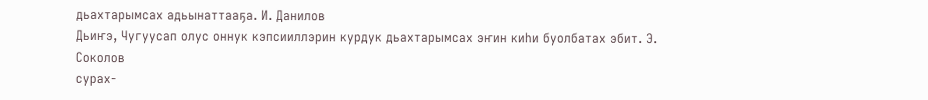дьахтарымсах адьынаттааҕа. И. Данилов
Дьиҥэ, Чугуусап олус оннук кэпсииллэрин курдук дьахтарымсах эҥин киһи буолбатах эбит. Э. Соколов
сурах-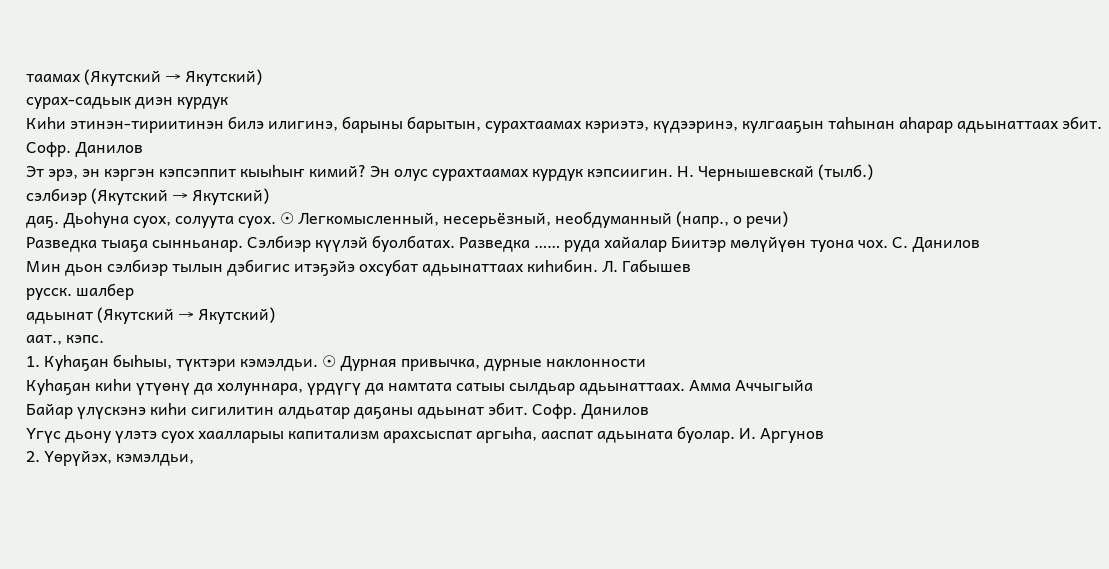таамах (Якутский → Якутский)
сурах-садьык диэн курдук
Киһи этинэн-тириитинэн билэ илигинэ, барыны барытын, сурахтаамах кэриэтэ, күдээринэ, кулгааҕын таһынан аһарар адьынаттаах эбит. Софр. Данилов
Эт эрэ, эн кэргэн кэпсэппит кыыһыҥ кимий? Эн олус сурахтаамах курдук кэпсиигин. Н. Чернышевскай (тылб.)
сэлбиэр (Якутский → Якутский)
даҕ. Дьоһуна суох, солуута суох. ☉ Легкомысленный, несерьёзный, необдуманный (напр., о речи)
Разведка тыаҕа сынньанар. Сэлбиэр күүлэй буолбатах. Разведка …… руда хайалар Биитэр мөлүйүөн туона чох. С. Данилов
Мин дьон сэлбиэр тылын дэбигис итэҕэйэ охсубат адьынаттаах киһибин. Л. Габышев
русск. шалбер
адьынат (Якутский → Якутский)
аат., кэпс.
1. Куһаҕан быһыы, түктэри кэмэлдьи. ☉ Дурная привычка, дурные наклонности
Куһаҕан киһи үтүөнү да холуннара, үрдүгү да намтата сатыы сылдьар адьынаттаах. Амма Аччыгыйа
Байар үлүскэнэ киһи сигилитин алдьатар даҕаны адьынат эбит. Софр. Данилов
Үгүс дьону үлэтэ суох хаалларыы капитализм арахсыспат аргыһа, ааспат адьыната буолар. И. Аргунов
2. Үөрүйэх, кэмэлдьи,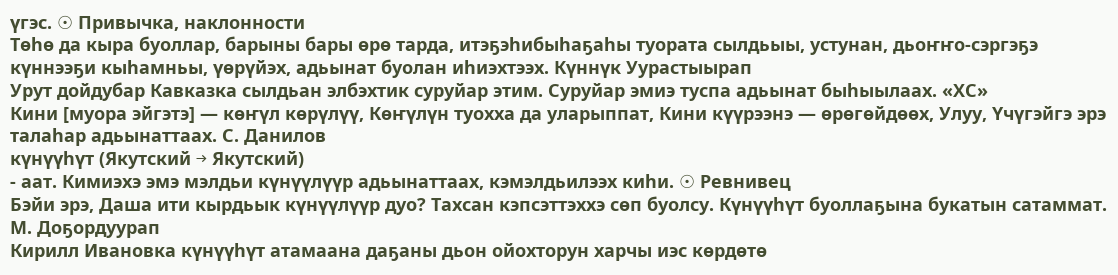үгэс. ☉ Привычка, наклонности
Төһө да кыра буоллар, барыны бары өрө тарда, итэҕэһибыһаҕаһы туората сылдьыы, устунан, дьоҥҥо-сэргэҕэ күннээҕи кыһамньы, үөрүйэх, адьынат буолан иһиэхтээх. Күннүк Уурастыырап
Урут дойдубар Кавказка сылдьан элбэхтик суруйар этим. Суруйар эмиэ туспа адьынат быһыылаах. «ХС»
Кини [муора эйгэтэ] — көҥүл көрүлүү, Көҥүлүн туохха да уларыппат, Кини күүрээнэ — өрөгөйдөөх, Улуу, Үчүгэйгэ эрэ талаһар адьынаттаах. С. Данилов
күнүүһүт (Якутский → Якутский)
- аат. Кимиэхэ эмэ мэлдьи күнүүлүүр адьынаттаах, кэмэлдьилээх киһи. ☉ Ревнивец
Бэйи эрэ, Даша ити кырдьык күнүүлүүр дуо? Тахсан кэпсэттэххэ сөп буолсу. Күнүүһүт буоллаҕына букатын сатаммат. М. Доҕордуурап
Кирилл Ивановка күнүүһүт атамаана даҕаны дьон ойохторун харчы иэс көрдөтө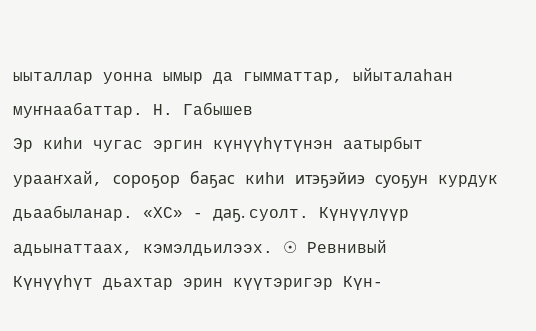ыыталлар уонна ымыр да гымматтар, ыйыталаһан муҥнаабаттар. Н. Габышев
Эр киһи чугас эргин күнүүһүтүнэн аатырбыт урааҥхай, сороҕор баҕас киһи итэҕэйиэ суоҕун курдук дьаабыланар. «ХС» - даҕ. суолт. Күнүүлүүр адьынаттаах, кэмэлдьилээх. ☉ Ревнивый
Күнүүһүт дьахтар эрин күүтэригэр Күн-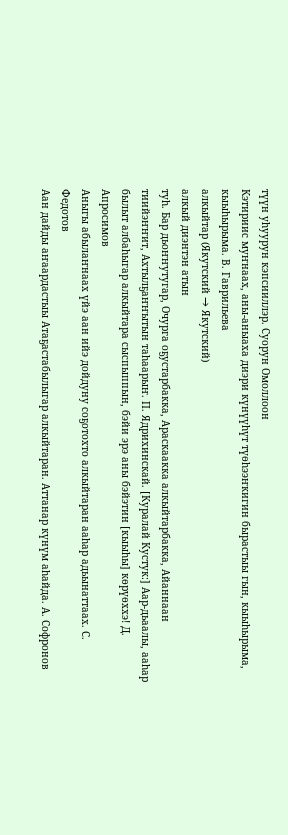түүн уһуурун кэпсииллэр. Суорун Омоллоон
Кэтириис муҥнаах, аны-аныаха диэри күнүүһүт түөһээҥкигин бырастыы гын, кыыһырыма, кыыһырыма. В. Гаврильева
алкыйтар (Якутский → Якутский)
алкый диэнтэн атын
туһ. Бар дьоҥҥутугар, Очурга оҕустарбакка, Араскаакка алкыйтарбакка, Айаннаан тиийэҥҥит, Ахтылҕаҥҥытын таһаарыҥ. П. Ядрихинскай. [Куралай Кустук:] Аар-дьаалы, ааһар былыт албаһыгар алкыйтара сыспыппын, бэйи эрэ аны бэйэтин [кыыһы] көрүөххэ! Д. Апросимов
Аныгы абылаҥнаах үйэ аан ийэ дойдуну соҕотохто алкыйтаран ааһар адьынаттаах. С. Федотов
Аан дайды аҥаардастыы Атаҕастабылыгар алкыйтаран. Аттанар күнүм аһайда. А. Софронов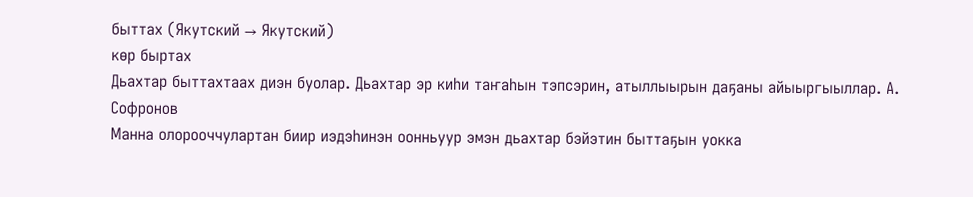быттах (Якутский → Якутский)
көр быртах
Дьахтар быттахтаах диэн буолар. Дьахтар эр киһи таҥаһын тэпсэрин, атыллыырын даҕаны айыыргыыллар. А. Софронов
Манна олорооччулартан биир иэдэһинэн оонньуур эмэн дьахтар бэйэтин быттаҕын уокка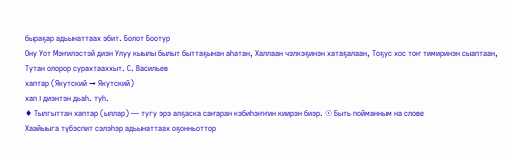быраҕар адьынаттаах эбит. Болот Боотур
Ону Уот Мэҥилэстэй диэн Улуу кыылы былыт быттаҕынан аһатан, Халлаан чэлкэҕинэн хатаҕалаан, Тоҕус хос тоҥ тимиринэн сыаптаан, Тутан олорор сурахтааххыт. С. Васильев
хаптар (Якутский → Якутский)
хап I диэнтэн дьаһ. туһ.
♦ Тылгыттан хаптар (ыллар) — тугу эрэ алҕаска саҥаран кэбиһэҥҥин киирэн биэр. ☉ Быть пойманным на слове
Хаайыыга түбэспит сэлэһэр адьынаттаах оҕонньоттор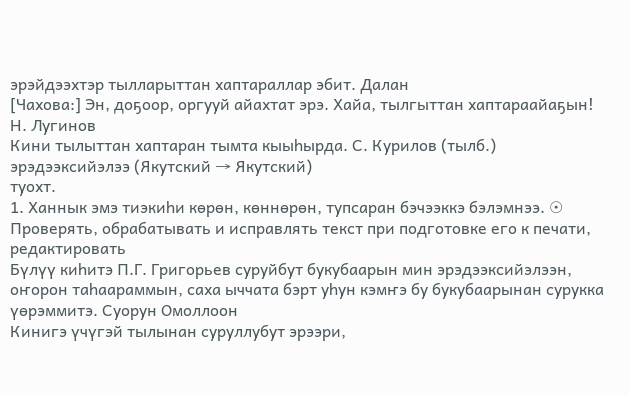эрэйдээхтэр тылларыттан хаптараллар эбит. Далан
[Чахова:] Эн, доҕоор, оргууй айахтат эрэ. Хайа, тылгыттан хаптараайаҕын! Н. Лугинов
Кини тылыттан хаптаран тымта кыыһырда. С. Курилов (тылб.)
эрэдээксийэлээ (Якутский → Якутский)
туохт.
1. Ханнык эмэ тиэкиһи көрөн, көннөрөн, тупсаран бэчээккэ бэлэмнээ. ☉ Проверять, обрабатывать и исправлять текст при подготовке его к печати, редактировать
Бүлүү киһитэ П.Г. Григорьев суруйбут букубаарын мин эрэдээксийэлээн, оҥорон таһаараммын, саха ыччата бэрт уһун кэмҥэ бу букубаарынан сурукка үөрэммитэ. Суорун Омоллоон
Кинигэ үчүгэй тылынан суруллубут эрээри,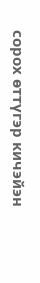сорох өттүгэр кичэйэн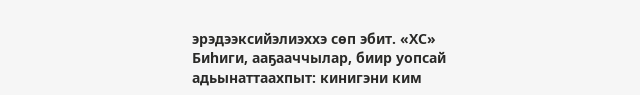эрэдээксийэлиэххэ сөп эбит. «ХС»
Биһиги, ааҕааччылар, биир уопсай адьынаттаахпыт: кинигэни ким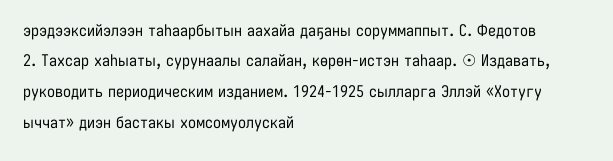эрэдээксийэлээн таһаарбытын аахайа даҕаны соруммаппыт. С. Федотов
2. Тахсар хаһыаты, сурунаалы салайан, көрөн-истэн таһаар. ☉ Издавать, руководить периодическим изданием. 1924-1925 сылларга Эллэй «Хотугу ыччат» диэн бастакы хомсомуолускай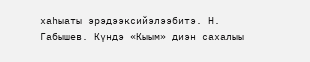хаһыаты эрэдээксийэлээбитэ. Н. Габышев. Күндэ «Кыым» диэн сахалыы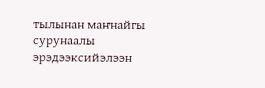тылынан маҥнайгы сурунаалы эрэдээксийэлээн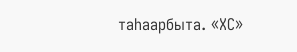таһаарбыта. «ХС»